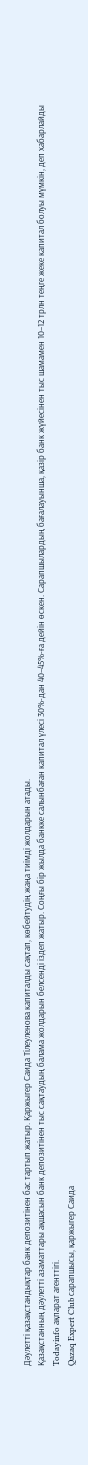Дәулетті қазақстандықтар банк депозитінен бас тартып жатыр. Қаржыгер Саида Тілеуленова капиталды сақтап, көбейтудің жаңа тиімді жолдарын атады.
Қазақстанның дәулетті азаматтары ақшасын банк депозитінен тыс сақтаудың балама жолдарын белсенді іздеп жатыр. Соңғы бір жылда банкке салынбаған капитал үлесі 30%-дан 40–45%-ға дейін өскен. Сарапшылардың бағалауынша, қазір банк жүйесінен тыс шамамен 10–12 трлн теңге жеке капитал болуы мүмкін, деп хабарлайды
Todayinfo ақпарат агенттігі.
Qazaq Expert Club сарапшысы, қаржыгер Саида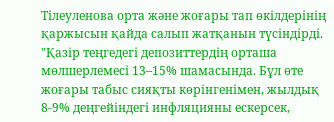Тілеуленова орта және жоғары тап өкілдерінің қаржысын қайда салып жатқанын түсіндірді.
"Қазір теңгедегі депозиттердің орташа мөлшерлемесі 13–15% шамасында. Бұл өте жоғары табыс сияқты көрінгенімен, жылдық 8-9% деңгейіндегі инфляцияны ескерсек,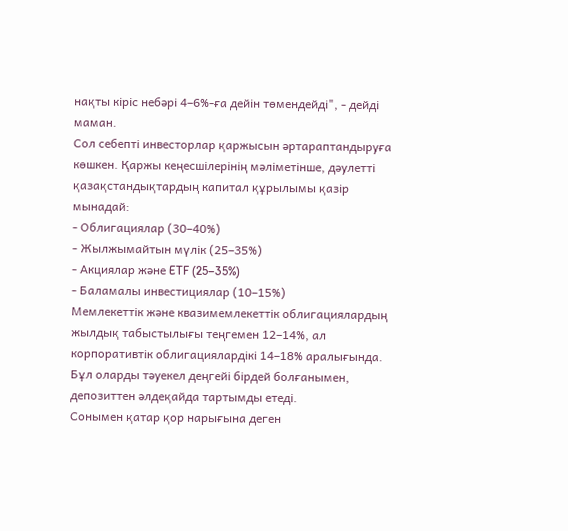нақты кіріс небәрі 4–6%-ға дейін төмендейді", - дейді маман.
Сол себепті инвесторлар қаржысын әртараптандыруға көшкен. Қаржы кеңесшілерінің мәліметінше, дәулетті қазақстандықтардың капитал құрылымы қазір мынадай:
- Облигациялар (30–40%)
- Жылжымайтын мүлік (25–35%)
- Акциялар және ETF (25–35%)
- Баламалы инвестициялар (10–15%)
Мемлекеттік және квазимемлекеттік облигациялардың жылдық табыстылығы теңгемен 12–14%, ал корпоративтік облигациялардікі 14–18% аралығында. Бұл оларды тәуекел деңгейі бірдей болғанымен, депозиттен әлдеқайда тартымды етеді.
Сонымен қатар қор нарығына деген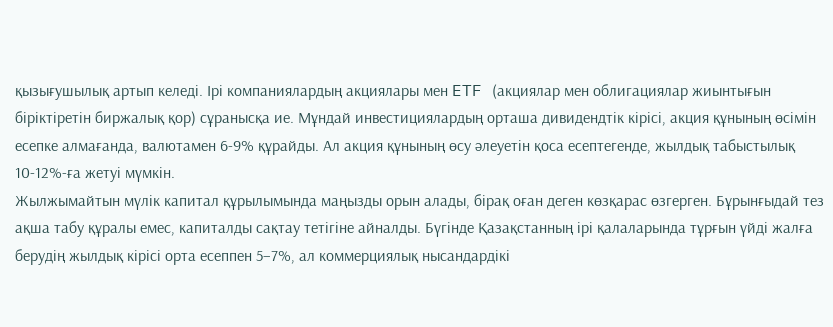қызығушылық артып келеді. Ірі компаниялардың акциялары мен ETF (акциялар мен облигациялар жиынтығын біріктіретін биржалық қор) сұранысқа ие. Мұндай инвестициялардың орташа дивидендтік кірісі, акция құнының өсімін есепке алмағанда, валютамен 6-9% құрайды. Ал акция құнының өсу әлеуетін қоса есептегенде, жылдық табыстылық 10-12%-ға жетуі мүмкін.
Жылжымайтын мүлік капитал құрылымында маңызды орын алады, бірақ оған деген көзқарас өзгерген. Бұрынғыдай тез ақша табу құралы емес, капиталды сақтау тетігіне айналды. Бүгінде Қазақстанның ірі қалаларында тұрғын үйді жалға берудің жылдық кірісі орта есеппен 5–7%, ал коммерциялық нысандардікі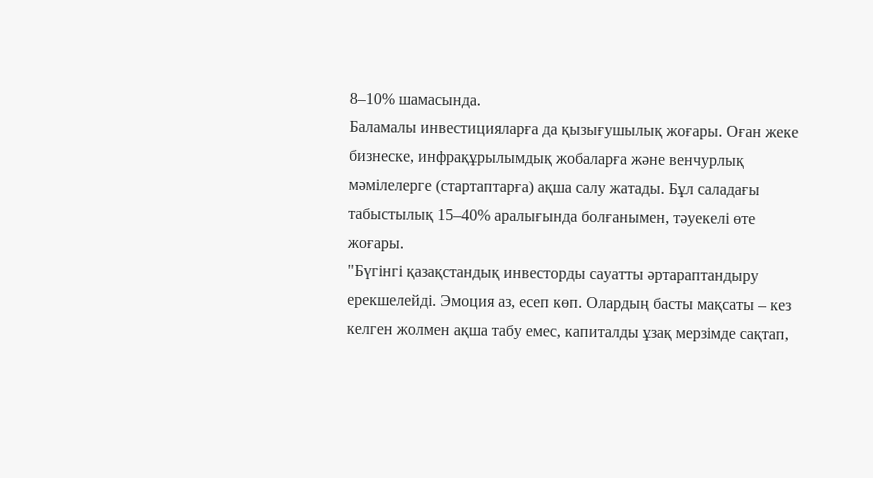8–10% шамасында.
Баламалы инвестицияларға да қызығушылық жоғары. Оған жеке бизнеске, инфрақұрылымдық жобаларға және венчурлық мәмілелерге (стартаптарға) ақша салу жатады. Бұл саладағы табыстылық 15–40% аралығында болғанымен, тәуекелі өте жоғары.
"Бүгінгі қазақстандық инвесторды сауатты әртараптандыру ерекшелейді. Эмоция аз, есеп көп. Олардың басты мақсаты – кез келген жолмен ақша табу емес, капиталды ұзақ мерзімде сақтап,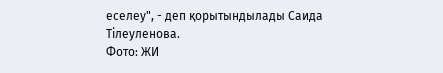еселеу", - деп қорытындылады Саида Тілеуленова.
Фото: ЖИ